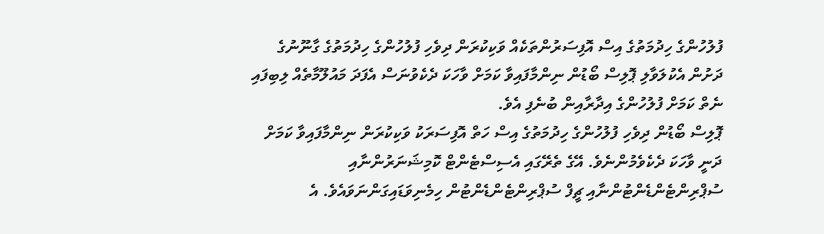ފުލުހުންގެ ހިދުމަތުގެ އިސް އޮފިސަރުންތަކެއް ވަކިކުރަން ދިވެހި ފުލުހުންގެ ހިދުމަތުގެ ގާނޫނުގެ ދަށުން އެކުލަވާލި ޕޮލިސް ބޯޑުން ނިންމާފައިވާ ކަމަށް ވާހަކަ ދެކެވުނަސް އެފަދަ މައުލޫމާތެއް ލިބިފައި ނެތް ކަމަށް ފުލުހުންގެ އިދާރާއިން ބުނެފި އެވެ.
ޕޮލިސް ބޯޑުން ދިވެހި ފުލުހުންގެ ހިދުމަތުގެ އިސް ހަތް އޮފިސަރަކު ވަކިކުރަން ނިންމާފައިވާ ކަމަށް ދަނީ ވާހަކަ ދެކެވެމުންނެވެ. އޭގެ ތެރޭގައި އެސިސްޓެންޓް ކޮމިޝަނަރުންނާއި ސުޕްރިންޓެންޑެންޓުންނާއި ޗީފް ސުޕްރިންޓެންޑެންޓުން ހިމެނިވަޑައިގަންނަވައެވެ. އެ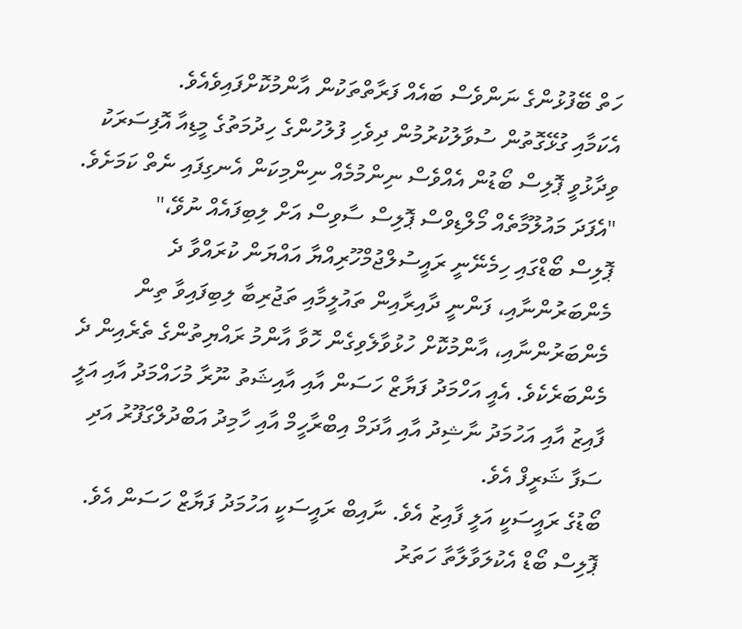ހަތް ބޭފުޅުންގެ ނަންވެސް ބައެއް ފަރާތްތަކުން އާންމުކޮށްފައިވެއެވެ.
އެކަމާއި ގުޅޭގޮތުން ސުވާލުކުރުމުން ދިވެހި ފުލުހުންގެ ހިދުމަތުގެ މީޑިއާ އޮފިސަރަކު ވިދާޅުވީ ޕޮލިސް ބޯޑުން އެއްވެސް ނިންމުމެއް ނިންމިކަން އެނގިފައި ނެތް ކަމަށެވެ.
"އެފަދަ މައުލޫމާތެއް މޯލްޑިވްސް ޕޮލިސް ސާވިސް އަށް ލިބިފައެއް ނުވޭ،"
ޕޮލިސް ބޯޑްގައި ހިމެނޭނީ ރައީސުލްޖުމްހޫރިއްޔާ އައްޔަން ކުރައްވާ ދެ މެންބަރުންނާއި، ފަންނީ ދާއިރާއިން ތައުލީމާއި ތަޖުރިބާ ލިބިފައިވާ ތިން މެންބަރުންނާއި، އާންމުކޮށް ހުޅުވާލެވިގެން ހޮވާ އާންމު ރައްޔިތުންގެ ތެރެއިން ދެ މެންބަރެކެވެ. އެއީ އަހްމަދު ފަޔާޒް ހަސަން އާއި އާއިޝަތު ނޫރާ މުހައްމަދު އާއި އަލީ ފާއިޒު އާއި އަހުމަދު ނާޝިދު އާއި އާދަމް އިބްރާހީމް އާއި ހާމިދު އަބްދުލްގަފޫރު އަދި ސަފާ ޝަރީފް އެވެ.
ބޯޑުގެ ރައީސަކީ އަލީ ފާއިޒު އެވެ. ނާއިބް ރައީސަކީ އަހުމަދު ފަޔާޒް ހަސަން އެވެ.
ޕޮލިސް ބޯޑް އެކުލަވާލާތާ ހަތަރު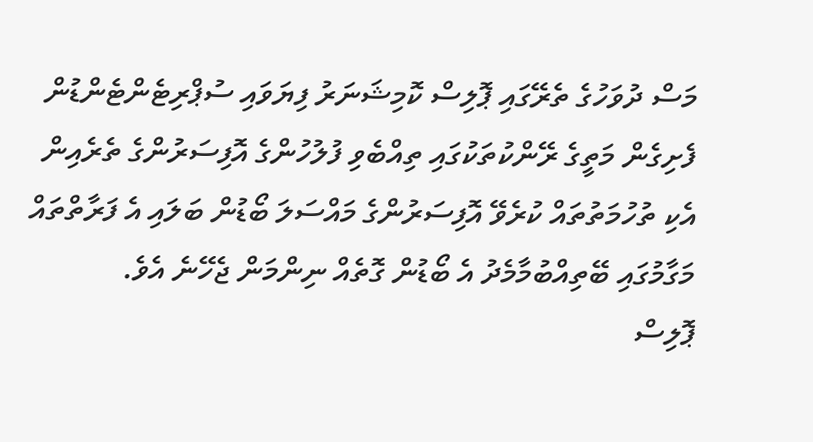މަސް ދުވަހުގެ ތެރޭގައި ޕޮލިސް ކޮމިޝަނަރު ފިޔަވައި ސުޕްރިޓެންޓެންޑުން ފެށިގެން މަތީގެ ރޭންކުތަކުގައި ތިއްބެވި ފުލުހުންގެ އޮފިސަރުންގެ ތެރެއިން އެކި ތުހުމަތުތައް ކުރެވޭ އޮފިސަރުންގެ މައްސަލަ ބޯޑުން ބަލައި އެ ފަރާތްތައް މަގާމުގައި ބޭތިއްބުމާމެދު އެ ބޯޑުން ގޮތެއް ނިންމަން ޖެހޭނެ އެވެ.
ޕޮލިސް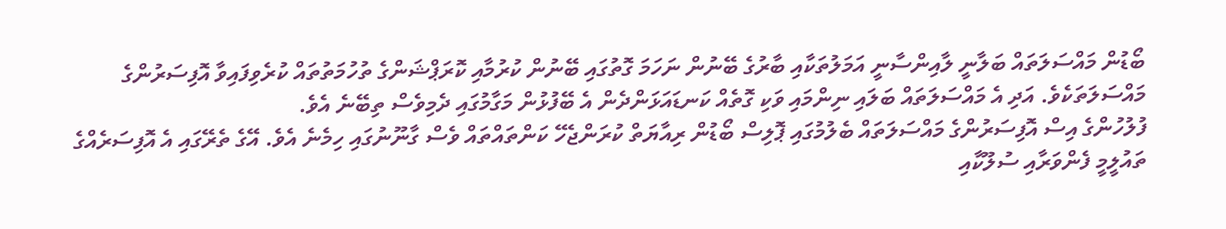ބޯޑުން މައްސަލަތައް ބަލާނީ ލާއިންސާނީ އަމަލުތަކާއި ބާރުގެ ބޭނުން ނަހަމަ ގޮތުގައި ބޭނުން ކުރުމާއި ކޮރަޕްޝަންގެ ތުހުމަތުތައް ކުރެވިފައިވާ އޮފިސަރުންގެ މައްސަލަތަކެވެ. އަދި އެ މައްސަލަތައް ބަލައި ނިންމައި ވަކި ގޮތެއް ކަނޑައަޅަންދެން އެ ބޭފުޅުން މަގާމުގައި ދެމިވެސް ތިބޭނެ އެވެ.
ފުލުހުންގެ އިސް އޮފިސަރުންގެ މައްސަލަތައް ބެލުމުގައި ޕޮލިސް ބޯޑުން ރިއާޔަތް ކުރަންޖެހޭ ކަންތައްތައް ވެސް ގާނޫނުގައި ހިމެނެ އެވެ. އޭގެ ތެރޭގައި އެ އޮފިސަރެއްގެ ތައުލީމީ ފެންވަރާއި ސުލޫކާއި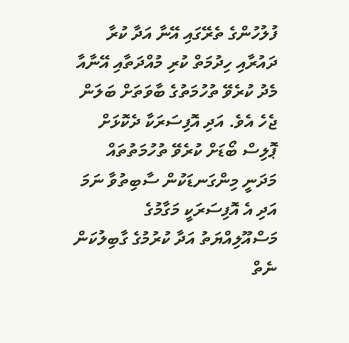ފުލުހުންގެ ތެރޭގައި އޭނާ އަދާ ކުރާ ދައުރާއި ހިދުމަތް ކުރި މުއްދަތާއި އޭނާއާ މެދު ކުރެވޭ ތުހުމަތުގެ ބާވަތަށް ބަލަން ޖެހެ އެވެ. އަދި އޮފިސަރަކާ ދެކޮޅަށް ޕޮލިސް ބޯޑަށް ކުރެވޭ ތުހުމަތުތައް މަދަނީ މިންގަނޑަކުން ސާބިތުވާ ނަމަ އަދި އެ އޮފިސަރަކީ މަގާމުގެ މަސްއޫލިއްޔަތު އަދާ ކުރުމުގެ ގާބިލުކަން ނެތް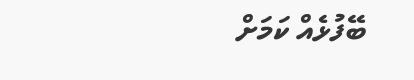ބޭފުޅެއް ކަމަށް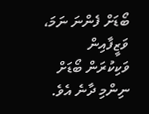ބޯޑަށް ފެންނަ ނަމަ، ވަޒީފާއިން ވަކިކުރަން ބޯޑަށް ނިންމި ދާނެ އެވެ.